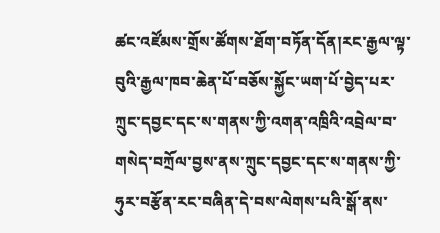ཚང་འཛོམས་གྲོས་ཚོགས་ཐོག་བཏོན་དོན།རང་རྒྱལ་ལྟ་བུའི་རྒྱལ་ཁབ་ཆེན་པོ་བཅོས་སྐྱོང་ཡག་པོ་བྱེད་པར་ཀྲུང་དབྱང་དང་ས་གནས་ཀྱི་འགན་འཁྲིའི་འབྲེལ་བ་གསེད་བཀྲོལ་བྱས་ནས་ཀྲུང་དབྱང་དང་ས་གནས་ཀྱི་ཧུར་བརྩོན་རང་བཞིན་དེ་བས་ལེགས་པའི་སྒོ་ནས་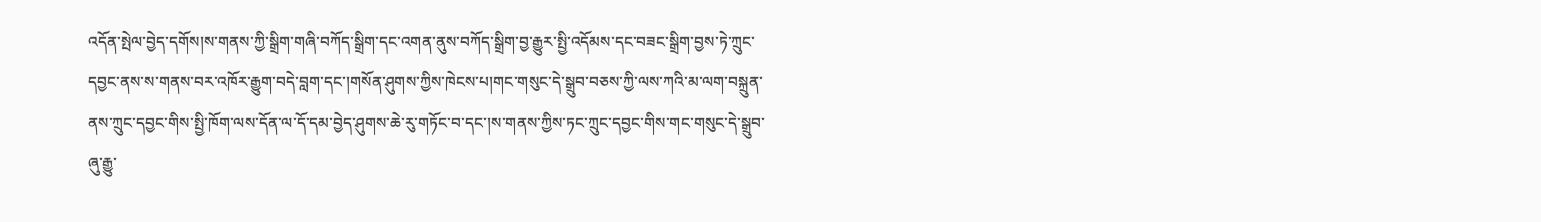འདོན་སྤེལ་བྱེད་དགོས།ས་གནས་ཀྱི་སྒྲིག་གཞི་བཀོད་སྒྲིག་དང་འགན་ནུས་བཀོད་སྒྲིག་བྱ་རྒྱུར་སྤྱི་འདོམས་དང་བཟང་སྒྲིག་བྱས་ཏེ་ཀྲུང་དབྱང་ནས་ས་གནས་བར་འཁོར་རྒྱུག་བདེ་བླག་དང་།གསོན་ཤུགས་ཀྱིས་ཁེངས་པ།གང་གསུང་དེ་སྒྲུབ་བཅས་ཀྱི་ལས་ཀའི་མ་ལག་བསྐྲུན་ནས་ཀྲུང་དབྱང་གིས་སྤྱི་ཁོག་ལས་དོན་ལ་དོ་དམ་བྱེད་ཤུགས་ཆེ་རུ་གཏོང་བ་དང་།ས་གནས་ཀྱིས་ཏང་ཀྲུང་དབྱང་གིས་གང་གསུང་དེ་སྒྲུབ་ཞུ་རྒྱུ་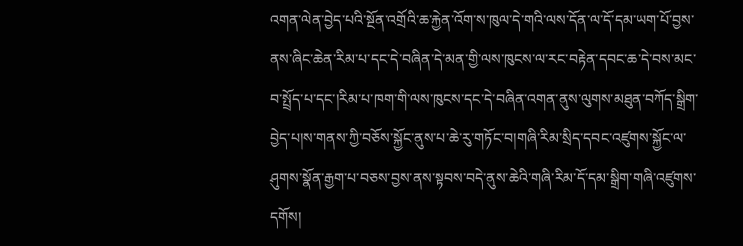འགན་ལེན་བྱེད་པའི་སྔོན་འགྲོའི་ཆ་རྐྱེན་འོག་ས་ཁུལ་དེ་གའི་ལས་དོན་ལ་དོ་དམ་ཡག་པོ་བྱས་ནས་ཞིང་ཆེན་རིམ་པ་དང་དེ་བཞིན་དེ་མན་གྱི་ལས་ཁུངས་ལ་རང་བརྟེན་དབང་ཆ་དེ་བས་མང་བ་སྤྲོད་པ་དང་།རིམ་པ་ཁག་གི་ལས་ཁུངས་དང་དེ་བཞིན་འགན་ནུས་ལུགས་མཐུན་བཀོད་སྒྲིག་བྱེད་པ།ས་གནས་ཀྱི་བཅོས་སྐྱོང་ནུས་པ་ཆེ་རུ་གཏོང་བ།གཞི་རིམ་སྲིད་དབང་འཛུགས་སྐྱོང་ལ་ཤུགས་སྣོན་རྒྱག་པ་བཅས་བྱས་ནས་སྟབས་བདེ་ནུས་ཆེའི་གཞི་རིམ་དོ་དམ་སྒྲིག་གཞི་འཛུགས་དགོས།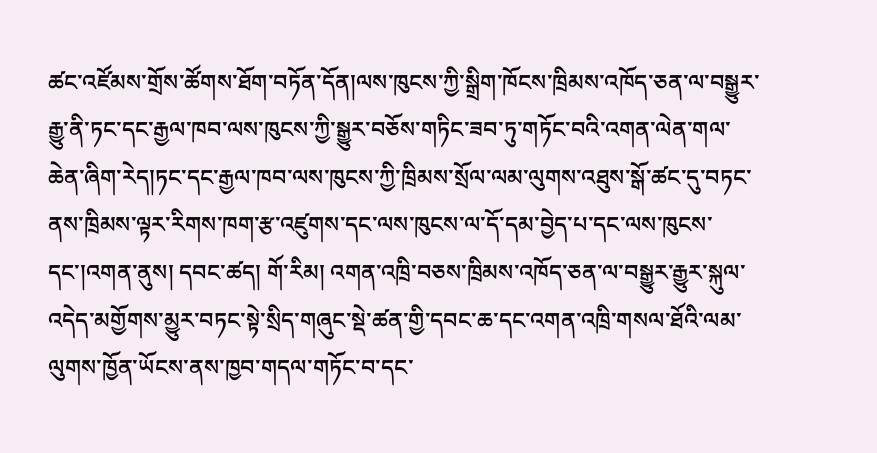ཚང་འཛོམས་གྲོས་ཚོགས་ཐོག་བཏོན་དོན།ལས་ཁུངས་ཀྱི་སྒྲིག་ཁོངས་ཁྲིམས་འཁོད་ཅན་ལ་བསྒྱུར་རྒྱུ་ནི་ཏང་དང་རྒྱལ་ཁབ་ལས་ཁུངས་ཀྱི་སྒྱུར་བཅོས་གཏིང་ཟབ་ཏུ་གཏོང་བའི་འགན་ལེན་གལ་ཆེན་ཞིག་རེད།ཏང་དང་རྒྱལ་ཁབ་ལས་ཁུངས་ཀྱི་ཁྲིམས་སྲོལ་ལམ་ལུགས་འཐུས་སྒོ་ཚང་དུ་བཏང་ནས་ཁྲིམས་ལྟར་རིགས་ཁག་རྩ་འཛུགས་དང་ལས་ཁུངས་ལ་དོ་དམ་བྱེད་པ་དང་ལས་ཁུངས་དང་།འགན་ནུས། དབང་ཚད། གོ་རིམ། འགན་འཁྲི་བཅས་ཁྲིམས་འཁོད་ཅན་ལ་བསྒྱུར་རྒྱུར་སྐུལ་འདེད་མགྱོགས་མྱུར་བཏང་སྟེ་སྲིད་གཞུང་སྡེ་ཚན་གྱི་དབང་ཆ་དང་འགན་འཁྲི་གསལ་ཐོའི་ལམ་ལུགས་ཁྱོན་ཡོངས་ནས་ཁྱབ་གདལ་གཏོང་བ་དང་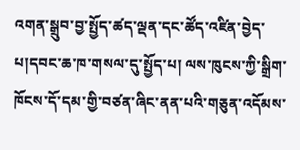འགན་སྒྲུབ་བྱ་སྤྱོད་ཚད་ལྡན་དང་ཚོད་འཛིན་བྱེད་པ།དབང་ཆ་ཁ་གསལ་དུ་སྤྱོད་པ། ལས་ཁུངས་ཀྱི་སྒྲིག་ཁོངས་དོ་དམ་གྱི་བཙན་ཞིང་ནན་པའི་གཅུན་འདོམས་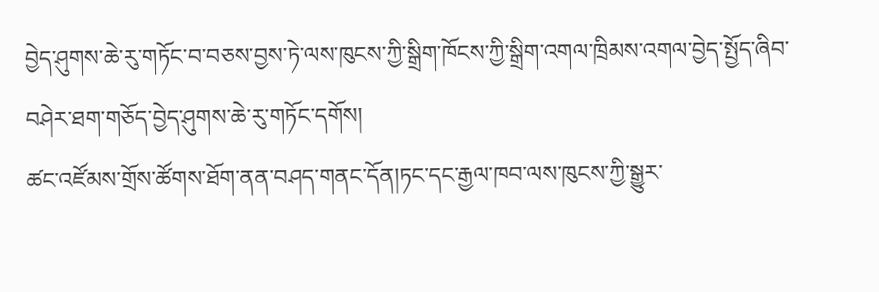བྱེད་ཤུགས་ཆེ་རུ་གཏོང་བ་བཅས་བྱས་ཏེ་ལས་ཁུངས་ཀྱི་སྒྲིག་ཁོངས་ཀྱི་སྒྲིག་འགལ་ཁྲིམས་འགལ་བྱེད་སྤྱོད་ཞིབ་བཤེར་ཐག་གཅོད་བྱེད་ཤུགས་ཆེ་རུ་གཏོང་དགོས།
ཚང་འཛོམས་གྲོས་ཚོགས་ཐོག་ནན་བཤད་གནང་དོན།ཏང་དང་རྒྱལ་ཁབ་ལས་ཁུངས་ཀྱི་སྒྱུར་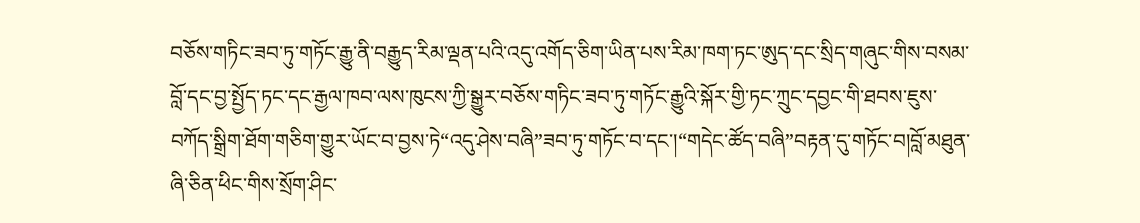བཅོས་གཏིང་ཟབ་ཏུ་གཏོང་རྒྱུ་ནི་བརྒྱུད་རིམ་ལྡན་པའི་འདུ་འགོད་ཅིག་ཡིན་པས་རིམ་ཁག་ཏང་ཨུད་དང་སྲིད་གཞུང་གིས་བསམ་བློ་དང་བྱ་སྤྱོད་ཏང་དང་རྒྱལ་ཁབ་ལས་ཁུངས་ཀྱི་སྒྱུར་བཅོས་གཏིང་ཟབ་ཏུ་གཏོང་རྒྱུའི་སྐོར་གྱི་ཏང་ཀྲུང་དབྱང་གི་ཐབས་ཇུས་བཀོད་སྒྲིག་ཐོག་གཅིག་གྱུར་ཡོང་བ་བྱས་ཏེ“འདུ་ཤེས་བཞི”ཟབ་ཏུ་གཏོང་བ་དང་།“གདེང་ཚོད་བཞི”བརྟན་དུ་གཏོང་བ།བློ་མཐུན་ཞི་ཅིན་ཕིང་གིས་སྲོག་ཤིང་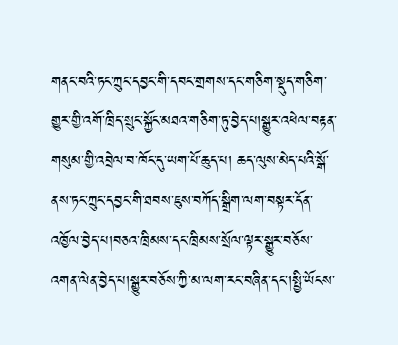གནང་བའི་ཏང་ཀྲུང་དབྱང་གི་དབང་གྲགས་དང་གཅིག་སྡུད་གཅིག་གྱུར་གྱི་འགོ་ཁྲིད་སྲུང་སྐྱོང་མཐའ་གཅིག་ཏུ་བྱེད་པ།སྒྱུར་འཕེལ་བརྟན་གསུམ་གྱི་འབྲེལ་བ་ཁོང་དུ་ཡག་པོ་ཆུད་པ། ཆད་ལུས་མེད་པའི་སྒོ་ནས་ཏང་ཀྲུང་དབྱང་གི་ཐབས་ཇུས་བཀོད་སྒྲིག་ལག་བསྟར་དོན་འཁྱོལ་བྱེད་པ།བཅའ་ཁྲིམས་དང་ཁྲིམས་སྲོལ་ལྟར་སྒྱུར་བཅོས་འགན་ལེན་བྱེད་པ།སྒྱུར་བཅོས་ཀྱི་མ་ལག་རང་བཞིན་དང་།སྤྱི་ཡོངས་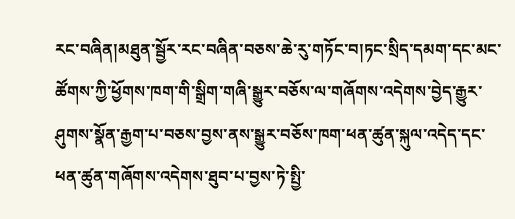རང་བཞིན།མཐུན་སྦྱོར་རང་བཞིན་བཅས་ཆེ་རུ་གཏོང་བ།ཏང་སྲིད་དམག་དང་མང་ཚོགས་ཀྱི་ཕྱོགས་ཁག་གི་སྒྲིག་གཞི་སྒྱུར་བཅོས་ལ་གཞོགས་འདེགས་བྱེད་རྒྱུར་ཤུགས་སྣོན་རྒྱག་པ་བཅས་བྱས་ནས་སྒྱུར་བཅོས་ཁག་ཕན་ཚུན་སྐུལ་འདེད་དང་ཕན་ཚུན་གཞོགས་འདེགས་ཐུབ་པ་བྱས་ཏེ་སྤྱི་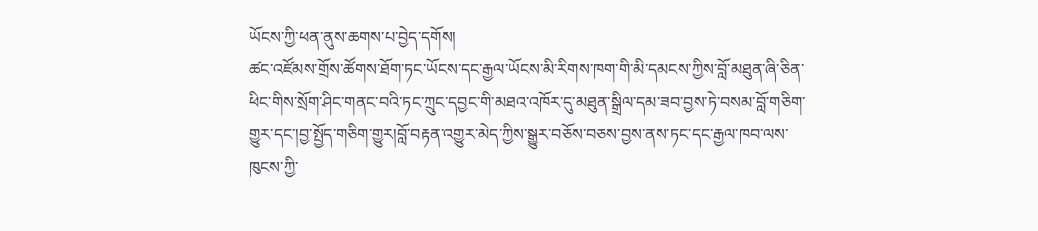ཡོངས་ཀྱི་ཕན་ནུས་ཆགས་པ་བྱེད་དགོས།
ཚང་འཛོམས་གྲོས་ཚོགས་ཐོག་ཏང་ཡོངས་དང་རྒྱལ་ཡོངས་མི་རིགས་ཁག་གི་མི་དམངས་ཀྱིས་བློ་མཐུན་ཞི་ཅིན་ཕིང་གིས་སྲོག་ཤིང་གནང་བའི་ཏང་ཀྲུང་དབྱང་གི་མཐའ་འཁོར་དུ་མཐུན་སྒྲིལ་དམ་ཟབ་བྱས་ཏེ་བསམ་བློ་གཅིག་གྱུར་དང་།བྱ་སྤྱོད་གཅིག་གྱུར།བློ་བརྟན་འགྱུར་མེད་ཀྱིས་སྒྱུར་བཅོས་བཅས་བྱས་ནས་ཏང་དང་རྒྱལ་ཁབ་ལས་ཁུངས་ཀྱི་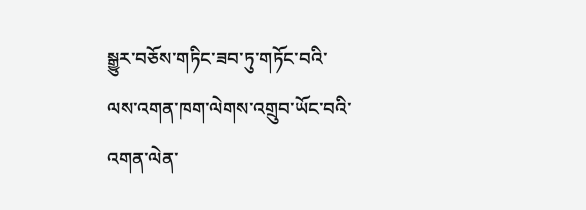སྒྱུར་བཅོས་གཏིང་ཟབ་ཏུ་གཏོང་བའི་ལས་འགན་ཁག་ལེགས་འགྲུབ་ཡོང་བའི་འགན་ལེན་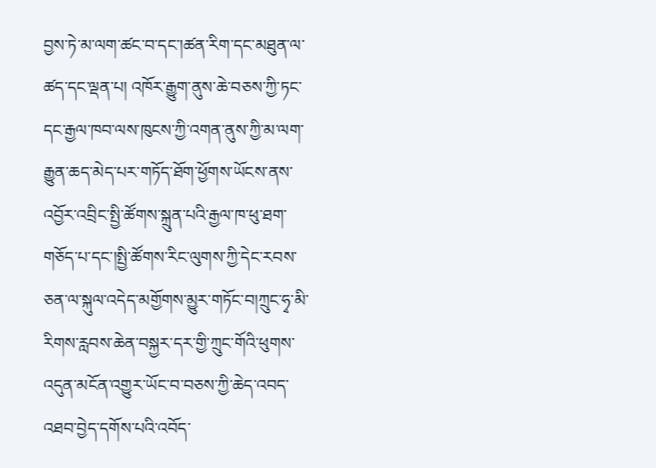བྱས་ཏེ་མ་ལག་ཚང་བ་དང་།ཚན་རིག་དང་མཐུན་ལ་ཚད་དང་ལྡན་པ། འཁོར་རྒྱུག་ནུས་ཆེ་བཅས་ཀྱི་ཏང་དང་རྒྱལ་ཁབ་ལས་ཁུངས་ཀྱི་འགན་ནུས་ཀྱི་མ་ལག་རྒྱུན་ཆད་མེད་པར་གཏོད་ཐོག་ཕྱོགས་ཡོངས་ནས་འབྱོར་འབྲིང་སྤྱི་ཚོགས་སྐྲུན་པའི་རྒྱལ་ཁ་ཕུ་ཐག་གཅོད་པ་དང་།སྤྱི་ཚོགས་རིང་ལུགས་ཀྱི་དེང་རབས་ཅན་ལ་སྐུལ་འདེད་མགྱོགས་མྱུར་གཏོང་བ།ཀྲུང་ཧྭ་མི་རིགས་རླབས་ཆེན་བསྐྱར་དར་གྱི་ཀྲུང་གོའི་ཕུགས་འདུན་མངོན་འགྱུར་ཡོང་བ་བཅས་ཀྱི་ཆེད་འབད་འཐབ་བྱེད་དགོས་པའི་འབོད་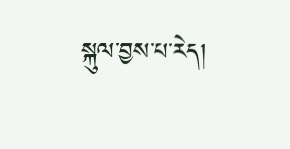སྐུལ་བྱས་པ་རེད།